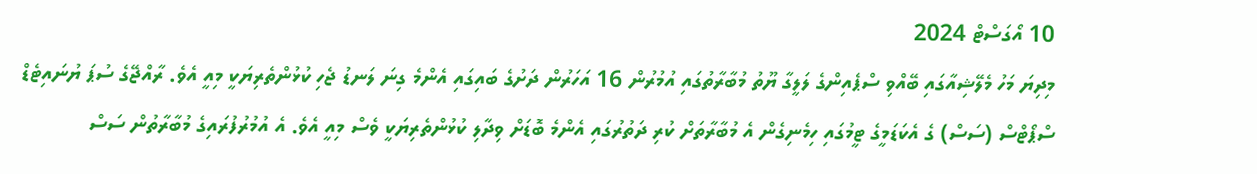10 އޯގަސްޓް 2024
މިދިޔަ މަހު މެލޭޝިއާގައި ބޭއްވި ސްޕެއިންގެ ލަލީގާ ޔޫތު މުބާރާތުގައި އުމުރުން 16 އަހަރުން ދަށުގެ ބައިގައި އެންމެ ގިނަ ލަނޑު ޖެހި ކުޅުންތެރިޔަކީ މިއީ އެވެ. ރާއްޖޭގެ ސުޕަ ޔުނައިޓެޑް ސްޕޯޓްސް (ސަސް) ގެ އެކަޑަމީގެ ޓީމުގައި ހިމެނިގެން އެ މުބާރާތަށް ކުރި ދަތުރުގައި އެންމެ ބޮޑަށް ވިދާލި ކުޅުންތެރިޔަކީ ވެސް މިއީ އެވެ. އެ އުމުރުފުރައިގެ މުބާރާތުން ސަސް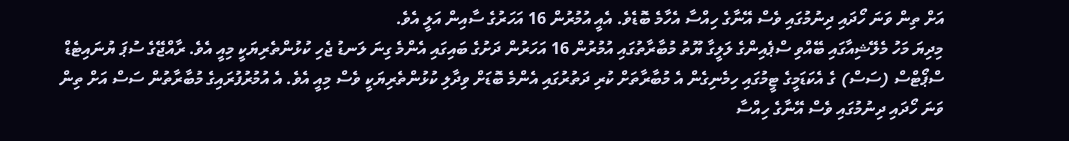އަށް ތިން ވަނަ ހޯދައި ދިނުމުގައި ވެސް އޭނާގެ ހިއްސާ އެހާމެ ބޮޑެވެ. އެއީ އުމުރުން 16 އަހަރުގެ ސާއިން އަލީ އެވެ.
މިދިޔަ މަހު މެލޭޝިއާގައި ބޭއްވި ސްޕެއިންގެ ލަލީގާ ޔޫތު މުބާރާތުގައި އުމުރުން 16 އަހަރުން ދަށުގެ ބައިގައި އެންމެ ގިނަ ލަނޑު ޖެހި ކުޅުންތެރިޔަކީ މިއީ އެވެ. ރާއްޖޭގެ ސުޕަ ޔުނައިޓެޑް ސްޕޯޓްސް (ސަސް) ގެ އެކަޑަމީގެ ޓީމުގައި ހިމެނިގެން އެ މުބާރާތަށް ކުރި ދަތުރުގައި އެންމެ ބޮޑަށް ވިދާލި ކުޅުންތެރިޔަކީ ވެސް މިއީ އެވެ. އެ އުމުރުފުރައިގެ މުބާރާތުން ސަސް އަށް ތިން ވަނަ ހޯދައި ދިނުމުގައި ވެސް އޭނާގެ ހިއްސާ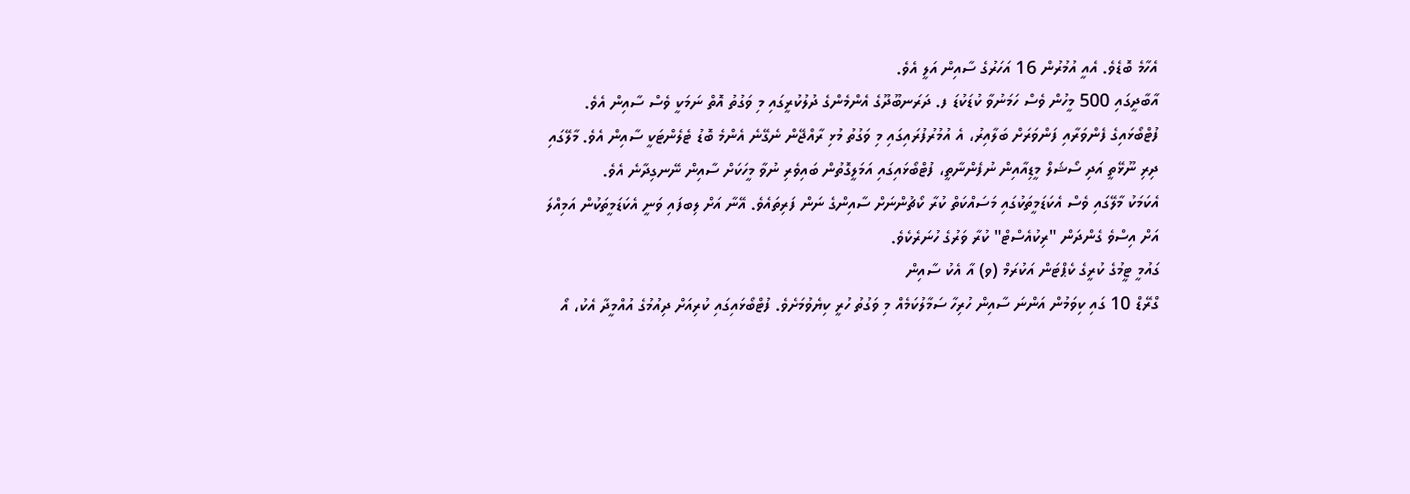އެހާމެ ބޮޑެވެ. އެއީ އުމުރުން 16 އަހަރުގެ ސާއިން އަލީ އެވެ.
އާބާދީގައި 500 މީހުން ވެސް ހަމަނުވާ ކުޑަކުޑަ ފ. ދަރަނބޫދޫގެ އެންމެންގެ ދުލުކުރީގައި މި ވަގުތު އޮތް ނަމަކީ ވެސް ސާއިން އެވެ.
ފުޓްބޯޅައިގެ ފެންވަރާއި ފަންވަރަށް ބަލާއިރު، އެ އުމުރުފުރައިގައި މި ވަގުތު މުޅި ރާއްޖޭން ނެގޭނެ އެންމެ ބޮޑު ޓެލެންޓަކީ ސާއިން އެވެ. މާލޭގައި ދިރި ނޫޅޭތީ އަދި ސޯޝަލް މީޑިއާއިން ނުފެންނާތީ، ފުޓްބޯޅައިގައި އަމަލީގޮތުން ބައިވެރި ނުވާ މީހަކަށް ސާއިން ނޭނގިދާނެ އެވެ.
އެކަމަކު މާލޭގައި ވެސް އެކަޑަމީތަކުގައި މަސައްކަތް ކުރާ ކޯޗުންނަށް ސާއިންގެ ނަން ފަރިތައެވެ. އޭނާ އަށް ލިބފައި ވަނީ އެކަޑަމީތަކުން އަމިއްލަ އަށް އިސްވެ ގެންދަން "ރިކުއެސްޓް" ކުރާ ވަރުގެ ހުނަރެކެވެ.
ގައުމީ ޓީމުގެ ކުރީގެ ކެޕްޓަން އަކުރަމް (ވ) އާ އެކު ސާއިން
ގްރޭޑް 10 ގައި ކިވަމުން އަންނަ ސާއިން ހުރިހާ ސަމާލުކަމެއް މި ވަގުތު ހުރީ ކިޔެވުމަށެވެ. ފުޓްބޯޅައިގައި ކުރިއަށް ދިއުމުގެ އުއްމީދާ އެކު، އޯ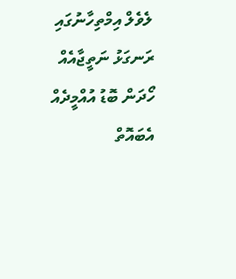ލެވެލް އިމްތިހާނުގައި ރަނގަޅު ނަތީޖާއެއް ހޯދަން ބޮޑު އުއްމީދެއް އެބައޮތް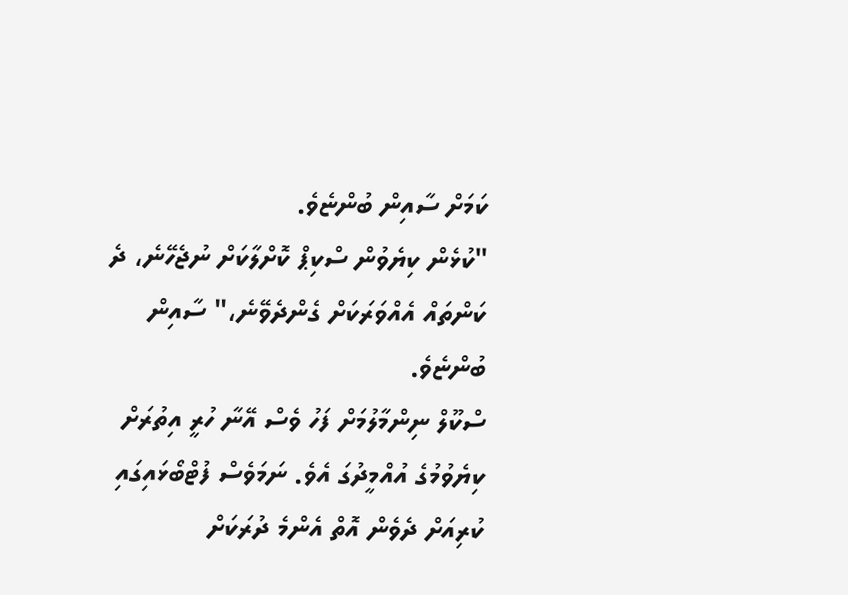ކަމަށް ސާއިން ބުންޏެވެ.
"ކުޅެން ކިޔެވުން ސްކިޕް ކޮށްލާކަށް ނުޖެހޭނެ، ދެ ކަންތައް އެއްވަރަކަށް ގެންދެވޭނެ،" ސާއިން ބުންޏެވެ.
ސްކޫލް ނިންމާލުމަށް ފަހު ވެސް އޭނާ ހުރީ އިތުރަށް ކިޔެވުމުގެ އުއްމީދުގަ އެވެ. ނަމަވެސް ފުޓްބޯޅައިގައި ކުރިއަށް ދެވެން އޮތް އެންމެ ދުރަކަށް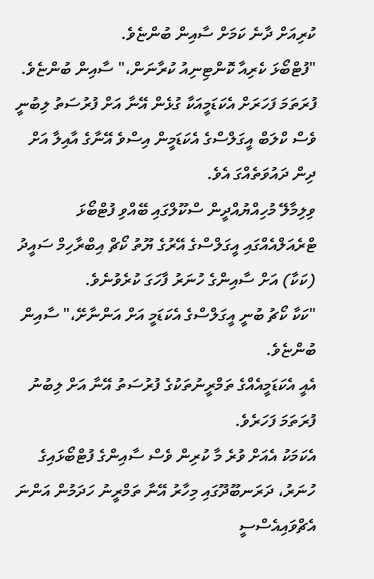ކުރިއަށް ދާނެ ކަމަށް ސާއިން ބުންޏެވެ.
"ފުޓްބޯޅަ ކެރިއާ ކޮންޓިނިއު ކުރާނަން،" ސާއިން ބުންޏެވެ.
ފުރަތަމަ ފަހަރަށް އެކަޑަމީއަކާ ގުޅެން އޭނާ އަށް ފުރުސަތު ލިބުނީ ވެސް ކްލަބް އީގަލްސްގެ އެކަޑަމީން އިސްވެ އޭނާގެ އާއިލާ އަށް ދިން ދައުވަތެއްގަ އެވެ.
ވިލިމާލޭ މުހިއްޔުއްދީން ސްކޫލްގައި ބޭއްވި ފުޓްބޯޅަ ޓްރެއަލްއެއްގައި އީގަލްސްގެ އޭރުގެ ޔޫތު ކޯޗް އިބްރާހިމް ސައީދު (ކަކާ) އަށް ސާއިންގެ ހުނަރު ފާހަގަ ކުރެވުނެވެ.
"ކަކާ ކޯޗު ބުނީ އީގަލްސްގެ އެކަޑަމީ އަށް އަންނާށޭ،" ސާއިން ބުންޏެވެ.
އެއީ އެކަޑަމީއެއްގެ ތަމްރީނުތަކުގެ ފުރުސަތު އޭނާ އަށް ލިބުނު ފުރަތަމަ ފަހަރެވެ.
އެކަމަކު އެއަށް ވުރެ މާ ކުރިން ވެސް ސާއިންގެ ފުޓްބޯޅައިގެ ހުނަރު، ދަރަނބޫދޫގައި މިހާރު އޭނާ ތަމްރީނު ހަދަމުން އަންނަ އެޗްވައިއެސްސީ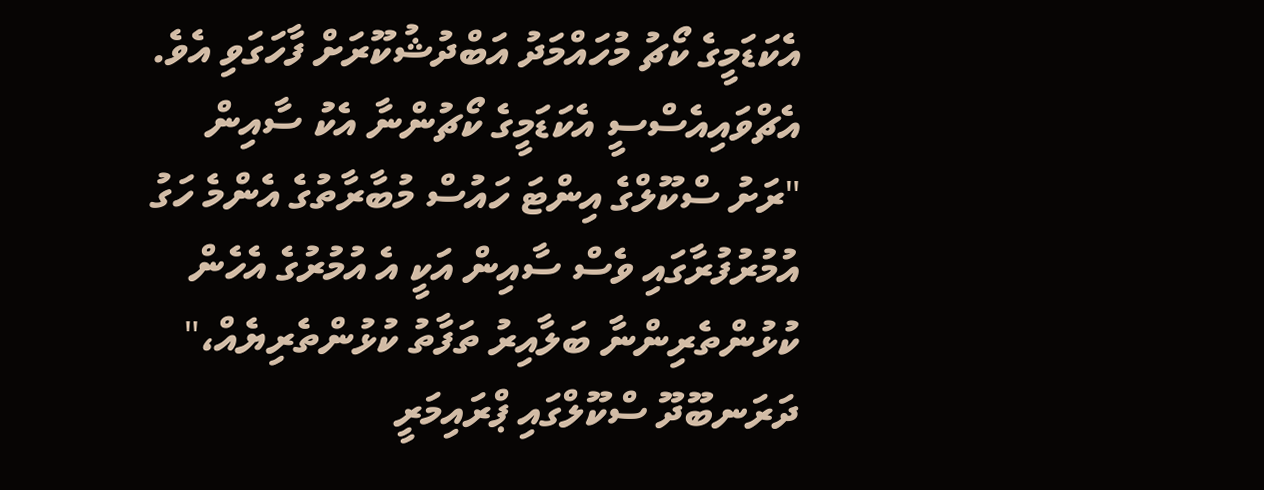އެކަޑަމީގެ ކޯޗު މުހައްމަދު އަބްދުޝުކޫރަށް ފާހަގަވި އެވެ.
އެޗްވައިއެސްސީ އެކަޑަމީގެ ކޯޗުންނާ އެކު ސާއިން
"ރަށު ސްކޫލްގެ އިންޓަ ހައުސް މުބާރާތުގެ އެންމެ ހަގު އުމުރުފުރާގައި ވެސް ސާއިން އަކީ އެ އުމުރުގެ އެހެން ކުޅުންތެރިންނާ ބަލާއިރު ތަފާތު ކުޅުންތެރިޔެއް،" ދަރަނބޫދޫ ސްކޫލްގައި ޕްރައިމަރީ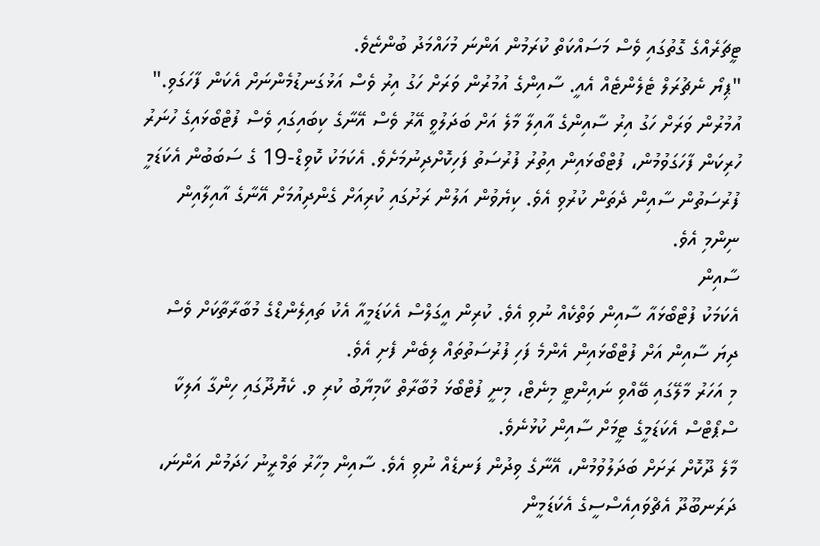ޓީޗަރެއްގެ ގޮތުގައި ވެސް މަސައްކަތް ކުރަމުން އަންނަ މުހައްމަދު ބުންޏެވެ.
"ޕިޔޯ ނެޗުރަލް ޓެލެންޓެއް އެއީ. ސާއިންގެ އުމުރުން ވަރަށް ހަގު އިރު ވެސް އަޅުގަނޑުމެންނަށް އެކަން ފާހަގަވި."
އުމުރުން ވަރަށް ހަގު އިރު ސާއިންގެ އާއިލާ މާލެ އަށް ބަދަލުވީ އޭރު ވެސް އޭނާގެ ކިބައިގައި ވެސް ފުޓްބޯޅައިގެ ހުނަރު ހުރިކަން ފާހަގަވުމުން، ފުޓްބޯޅައިން އިތުރު ފުރުސަތު ފަހިކޮށްދިނުމަށެވެ. އެކަމަކު ކޮވިޑް-19 ގެ ސަބަބުން އެކަޑަމީ ފުރުސަތުން ސާއިން ދެތަން ކުރުވި އެވެ. ކިޔެވުން އަލުން ރަށުގައި ކުރިއަށް ގެންދިއުމަށް އޭނާގެ އާއިލާއިން ނިންމި އެވެ.
ސާއިން
އެކަމަކު ފުޓްބޯޅައާ ސާއިން ވަތްކެއް ނުވި އެވެ. ކުރިން އީގަލްސް އެކަޑަމީއާ އެކު ތައިލެންޑްގެ މުބާރާތާކަށް ވެސް ދިޔަ ސާއިން އަށް ފުޓްބޯޅައިން އެންމެ ފަހި ފުރުސަތުތައް ލިބެން ފެށި އެވެ.
މި އަހަރު މާލޭގައި ބޭއްވި ނައިންޓީ މިނެޓް، މިނީ ފުޓްބޯޅަ މުބާރާތް ކާމިޔާބު ކުރި ވ. ކެޔޮދޫގައި ހިންގާ އަލިކާ ސްޕޯޓްސް އެކަޑަމީގެ ޓީމަށް ސާއިން ކުޅުނެވެ.
މާލެ ދޫކޮށް ރަށަށް ބަދަލުވުމުން، އޭނާގެ ވިދުން ފަނޑެއް ނުވި އެވެ. ސާއިން މިހާރު ތަމްރީނު ހަދަމުން އަންނަ، ދަރަނބޫދޫ އެޗްވައިއެސްސީގެ އެކަޑަމީން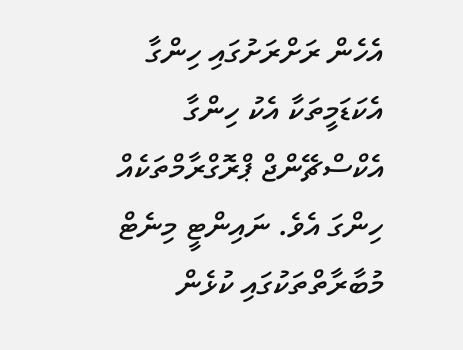އެހެން ރަށްރަށުގައި ހިންގާ އެކަޑަމީތަކާ އެކު ހިންގާ އެކްސްޗޭންޖް ޕްރޮގްރާމްތަކެއް ހިންގަ އެވެ. ނައިންޓީ މިނެޓް މުބާރާތްތަކުގައި ކުޅެން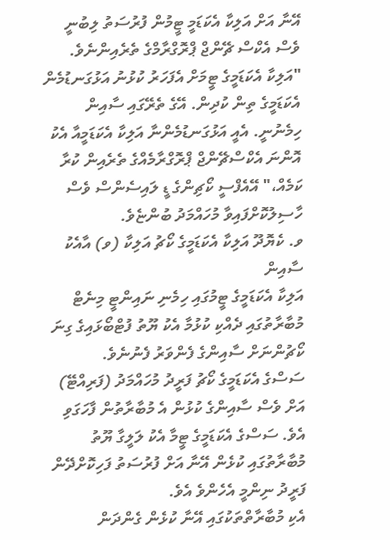އޭނާ އަށް އަލިކާ އެކަޑަމީ ޓީމުން ފުރުސަތު ލިބުނީ ވެސް އެކްސް ޗޭންޖް ޕްރޮގްރާމްގެ ތެރެއިންނެވެ.
"އަލިކާ އެކަޑަމީގެ ޓީމަށް އެފަހަރު ކުޅުނު އަޅުގަނޑުމެން އެކަޑަމީގެ ތިން ކުދިން. އޭގެ ތެރޭގައި ސާއިން ހިމެނުނީ. އެއީ އަޅުގަނޑުމެންނާ އަލިކާ އެކަޑަމީއާ އެކު އޮންނަ އެކްސްޗޭންޖް ޕްރޮގްރާމެއްގެ ތެރެއިން ކުރާ ކަމެއް،" އޭއެފްސީ ކޯޗިންގެ ޑީ ލައިސެންސް ވެސް ހާސިލުކޮށްފައިވާ މުހައްމަދު ބުންޏެވެ.
ވ. ކެޔޮދޫ އަލިކާ އެކަޑަމީގެ ކޯޗު އަލިކާ (ވ) އާއެކު ސާއިން
އަލިކާ އެކަޑަމީގެ ޓީމުގައި ހިމެނި ނައިންޓީ މިނެޓް މުބާރާތުގައި ދެއްކި ކުޅުމާ އެކު ޔޫތު ފުޓްބޯޅައިގެ ގިނަ ކޯޗުންނަށް ސާއިންގެ ފެންވަރު ފެނުނެވެ.
ސަސްގެ އެކަޑަމީގެ ކޯޗު ފަރީދު މުހައްމަދު (ފަރިއްޓޭ) އަށް ވެސް ސާއިންގެ ކުޅުން އެ މުބާރާތުން ފާހަގަވި އެވެ. ސަސްގެ އެކަޑަމީގެ ޓީމާ އެކު ލަލީގާ ޔޫތު މުބާރާތުގައި ކުޅެން އޭނާ އަށް ފުރުސަތު ފަހިކޮށްދޭން ފަރީދު ނިންމީ އެހެންވެ އެވެ.
އެކި މުބާރާތްތަކުގައި އޭނާ ކުޅެން ގެންދަން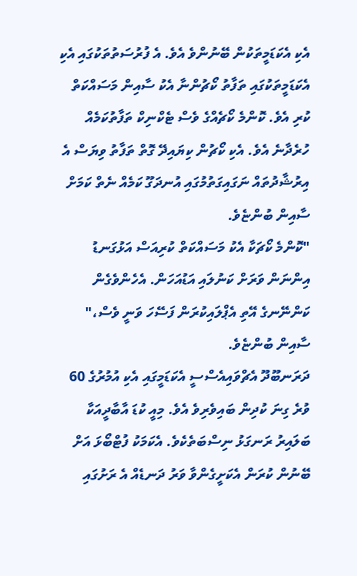އެކި އެކަޑަމީތަކުން ބޭނުންވެ އެވެ. އެ ފުރުސަތުތަކުގައި އެކި އެކަޑަމީތަކުގައި ތަފާތު ކޯޗުންނާ އެކު ސާއިން މަސައްކަތް ކުރި އެވެ. ކޮންމެ ކޯޗެއްގެ ވެސް ޓެކްނިކް ތަފާތުކަމެއް ހުރެދާނެ އެވެ. އެކި ކޯޗުން ކިޔައިދޭ ގޮތް ތަފާތު ވިޔަސް އެ އިރުޝާދުތައް ނަގައިގަތުމުގައި އުނދަގޫ ކަމެއް ނެތް ކަމަށް ސާއިން ބުންޏެވެ.
"ކޮންމެ ކޯޗަކާ އެކު މަސައްކަތް ކުރިއަސް އަޅުގަނޑު އިންނަން ވަރަށް ކަނުލައި އަޑުއަހަން. އެހެންވެގެން ކަންނޭނގެ އޭތި އެޕްލައިކުރަން ފަސޭހަ ވަނީ ވެސް،" ސާއިން ބުންޏެވެ.
ދަރަނބޫދޫ އެޗްވައިއެސްސީ އެކަޑަމީގައި އެކި އުމުރުގެ 60 ވުރެ ގިނަ ކުދިން ބައިވެރިވެ އެވެ. މިއީ ކުޑަ އާބާދީއަކާ ބަލައިރު ރަނގަޅު ނިސްބަތެކެވެ. އެކަމަކު ފުޓްބޯޅަ އަށް ބޭނުން ކުރަން އެކަށީގެންވާ ވަރު ދަނޑެއް އެ ރަށުގައި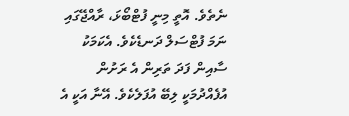ނެތެވެ. އޮތީ މިނީ ފުޓްބޯޅަ، ރާއްޖޭގައި ނަމަ ފުޓްސަލް ދަނޑެކެވެ. އެކަމަކު ސާއިން ފަދަ ތަރިން އެ ރަށުން އުފެއްދުމަކީ ލިބޭ އުފަލެކެވެ. އޭނާ އަކީ އެ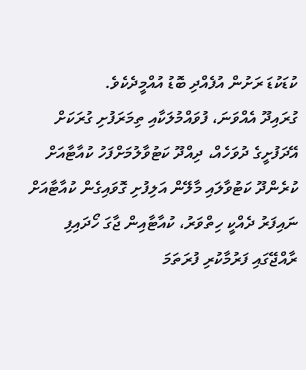ކުޑަކުޑަ ރަށުން އުފެއްދި ބޮޑު އުއްމީދެކެވެ.
ގުރައިދޫ އެއްވަނަ، ފުވައްމުލަކާއި ތިމަރަފުށި ގުރަކަށް
އޭދަފުށީގެ ދުވަހެއް، ދިއްދޫ ކަޓުވާލުމަށްފަހު ކުއާޓާއަށް
ކުރެންދޫ ކަޓުވާލައި މާލޭން އަލިފުށި ގޮވައިގެން ކުއާޓާއަށް
ނައިފަރު ދެއްކީ ހިތްވަރު، ކުއާޓާއިން ޖާގަ ހޯދައިފި
ރާއްޖޭގައި ފަރުމާކުރި ފުރަތަމަ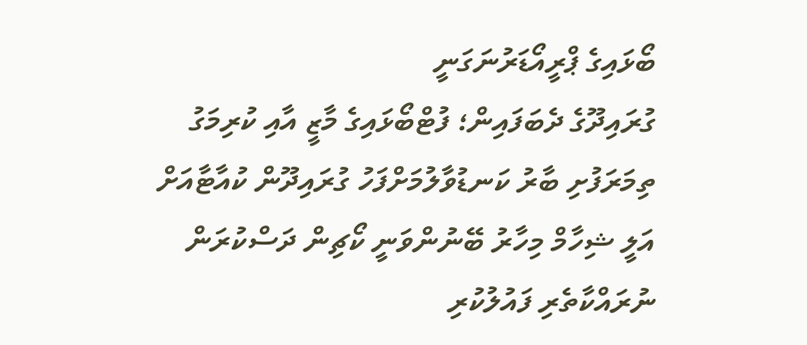ބޯޅައިގެ ޕްރީއޯޑަރުނަގަނީ
ގުރައިދޫގެ ދެބަފައިން؛ ފުޓްބޯޅައިގެ މާޒީ އާއި ކުރިމަގު
ތިމަރަފުށި ބާރު ކަނޑުވާލުމަށްފަހު ގުރައިދޫން ކުއާޓާއަށް
އަލީ ޝިހާމް މިހާރު ބޭނުންވަނީ ކޯޗިން ދަސްކުރަން
ނުރައްކާތެރި ފައުލުކުރި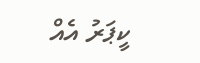ކީޕަރު އެއް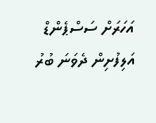އަހަރަށް ސަސްޕެންޑް
އަލިފުށިން ދެވަނަ ބުރު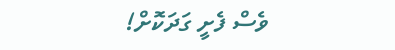ވެސް ފެށީ ގަދަކޮށް!